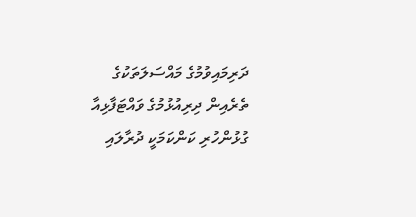ދަރިމައިވުމުގެ މައްސަލަތަކުގެ ތެރެއިން ދިރިއުޅުމުގެ ވައްޓަފާޅިއާ ގުޅުންހުރި ކަންކަމަކީ ދުރާލައި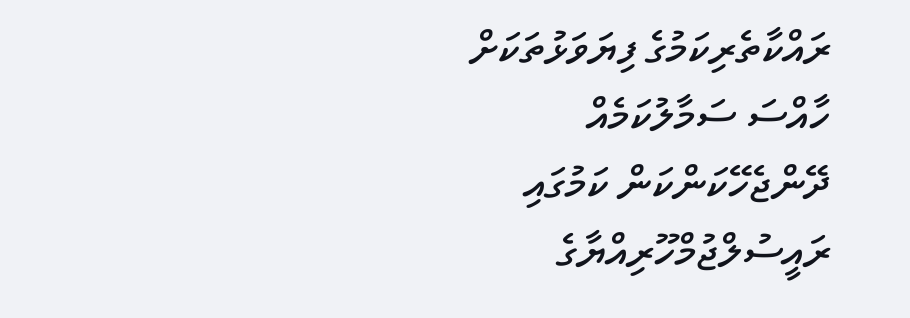ރައްކާތެރިކަމުގެ ފިޔަވަޅުތަކަށް ހާއްސަ ސަމާލުކަމެއް ދޭންޖެހޭކަންކަން ކަމުގައި ރައީސުލްޖުމްހޫރިއްޔާގެ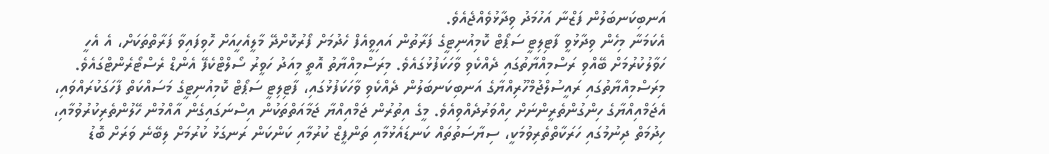އަނބިކަނބަލުން ފަޒްނާ އަހުމަދު ވިދާޅުވެއްޖެއެވެ.
އެކަމަނާ މިހެން ވިދާޅުވީ ފާޓިލިޓީ ސަޕޯޓް ކޮމިއުނިޓީގެ ފަރާތުން އައިވީއެފް ހެދުމަށް ފޯރުކޮށްދޭ މާލީއެހީއަށް ހޮވިފައިވާ ފަރާތްތަކަށް، އެ އެހީ ހަވާލުކުރުމަށް ބޭއްވި ރަސްމިއްޔާތުގައި ދެއްކެވި ވާހަކަފުޅުގައެވެ. މިރަސްމިއްޔާތު އޮތީ މިއަދު ހަވީރު ސޯލްޓްކެފޭ އެންޑް ރެސްޓޯރެންޓްގައެވެ.
މިރަސްމިއްޔާތުގައި ރައީސުލްޖުމްހޫރިއްޔާގެ އަނބިކަނބަލުން ދެއްކެވި ވާހަކަފުޅުގައި، ފާޓިލިޓީ ސަޕޯޓް ކޮމިއުނިޓީގެ މަސައްކަތް ފާހަގަކުރައްވައި، އެޖަމްއިއްޔާގެ ހިންގުންތެރީންނަށް ހިއްވަރުދެއްވިއެވެ. މީގެ އިތުރުން ޖަމްއިއްޔާ ޖަމާއަތްތަކުން އިސްނަގައިގެން އާއްމުން ހޭލުންތެރިކުރުވުމާއި، ހިދުމަތް ދިނުމުގައި ހަރަކާތްތެރިވުމަކީ، ސިޔާސަތުތައް ކަނޑައެޅުމާއި ތަންފީޒް ކުރުމާއި ކަންކަން ރަނގަޅު ކުރުމަށް ލިބޭނެ ވަރަށް ބޮޑު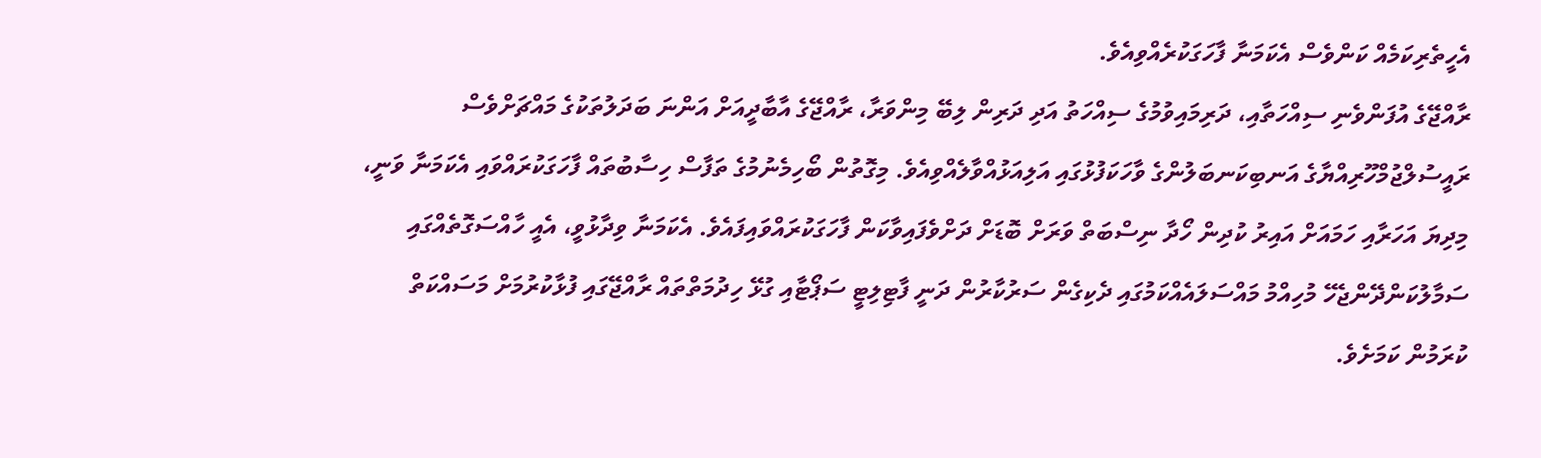އެހީތެރިކަމެއް ކަންވެސް އެކަމަނާ ފާހަގަކުރެއްވިއެވެ.
ރާއްޖޭގެ އުފަންވެނި ސިއްހަތާއި، ދަރިމައިވުމުގެ ސިއްހަތު އަދި ދަރިން ލިބޭ މިންވަރާ، ރާއްޖޭގެ އާބާދީއަށް އަންނަ ބަދަލުތަކުގެ މައްޗަށްވެސް ރައީސުލްޖުމްހޫރިއްޔާގެ އަނބިކަނބަލުންގެ ވާހަކަފުޅުގައި އަލިއަޅުއްވާލެއްވިއެވެ. މިގޮތުން ބޯހިމެނުމުގެ ތަފާސް ހިސާބުތައް ފާހަގަކުރައްވައި އެކަމަނާ ވަނީ، މިދިޔަ އަހަރާއި ހަމައަށް އައިރު ކުދިން ހޯދާ ނިސްބަތް ވަރަށް ބޮޑަށް ދަށްވެފައިވާކަން ފާހަގަކުރައްވައިފައެވެ. އެކަމަނާ ވިދާޅުވީ، އެއީ ހާއްސަގޮތެއްގައި ސަމާލުކަންދޭންޖެހޭ މުހިއްމު މައްސަލައެއްކަމުގައި ދެކިގެން ސަރުކާރުން ދަނީ ފާޓިލިޓީ ސަޕޯޓާއި ގުޅޭ ހިދުމަތްތައް ރާއްޖޭގައި ފުޅާކުރުމަށް މަސައްކަތް ކުރަމުން ކަމަށެވެ.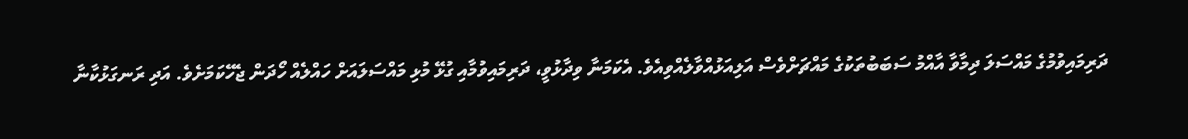ދަރިމައިވުމުގެ މައްސަލަ ދިމާވާ އާއްމު ސަބަބުތަކުގެ މައްޗަށްވެސް އަލިއަޅުއްވާލެއްވިއެވެ. އެކަމަނާ ވިދާޅުވީ، ދަރިމައިވުމާއި ގުޅޭ މުޅި މައްސަލައަށް ހައްލެއް ހޯދަން ޖެހޭކަމަށެވެ. އަދި ރަނގަޅުކާނާ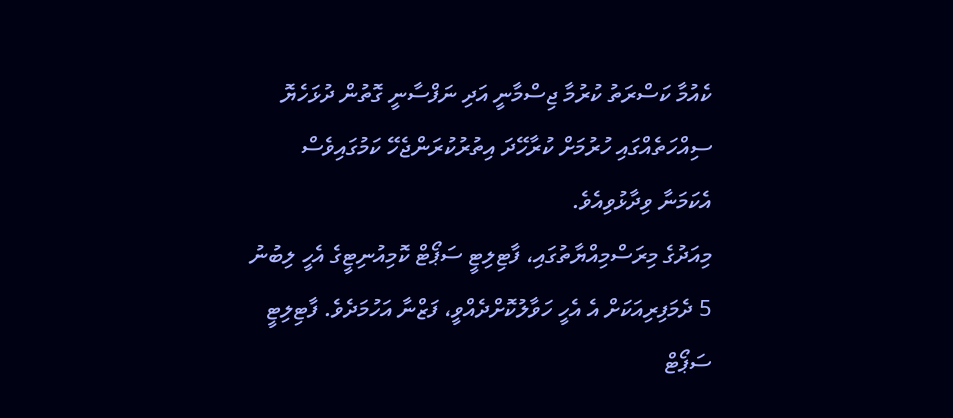ކެއުމާ ކަސްރަތު ކުރުމާ ޖިސްމާނީ އަދި ނަފްސާނީ ގޮތުން ދުޅަހެޔޮ ސިއްހަތެއްގައި ހުރުމަށް ކުރާހޭދަ އިތުރުކުރަންޖެހޭ ކަމުގައިވެސް އެކަމަނާ ވިދާޅުވިއެވެ.
މިއަދުގެ މިރަސްމިއްޔާތުގައި، ފާޓިލިޓީ ސަޕޯޓް ކޮމިއުނިޓީގެ އެހީ ލިބުނު 5 ދެމަފިރިއަކަށް އެ އެހީ ހަވާލުކޮށްދެއްވީ، ފަޒްނާ އަހުމަދެވެ. ފާޓިލިޓީ ސަޕޯޓް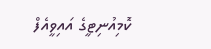ކޮމިއުނިޓީގެ އައިވީއެފް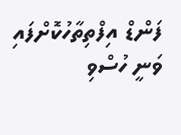ފަންޑް އިފްތިތާހުކޮށްފައި ވަނީ ހުސްވި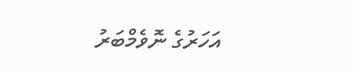އަހަރުގެ ނޮވެމްބަރު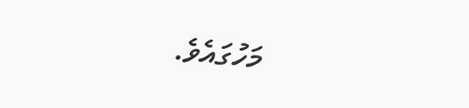މަހުގައެވެ.